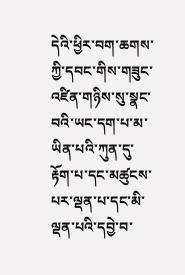དེའི་ཕྱིར་བག་ཆགས་ཀྱི་དབང་གིས་གཟུང་འཛིན་གཉིས་སུ་སྣང་བའི་ཡང་དག་པ་མ་ཡིན་པའི་ཀུན་དུ་རྟོག་པ་དང་མཚུངས་པར་ལྡན་པ་དང་མི་ལྡན་པའི་དབྱེ་བ་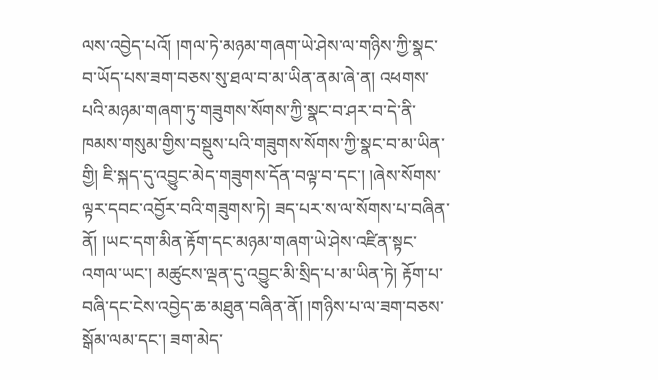ལས་འབྱེད་པའོ། །གལ་ཏེ་མཉམ་གཞག་ཡེ་ཤེས་ལ་གཉིས་ཀྱི་སྣང་བ་ཡོད་པས་ཟག་བཅས་སུ་ཐལ་བ་མ་ཡིན་ནམ་ཞེ་ན། འཕགས་པའི་མཉམ་གཞག་ཏུ་གཟུགས་སོགས་ཀྱི་སྣང་བ་ཤར་བ་དེ་ནི་ཁམས་གསུམ་གྱིས་བསྡུས་པའི་གཟུགས་སོགས་ཀྱི་སྣང་བ་མ་ཡིན་གྱི། ཇི་སྐད་དུ་འབྱུང་མེད་གཟུགས་དོན་བལྟ་བ་དང་། །ཞེས་སོགས་ལྟར་དབང་འབྱོར་བའི་གཟུགས་ཏེ། ཟད་པར་ས་ལ་སོགས་པ་བཞིན་ནོ། །ཡང་དག་མིན་རྟོག་དང་མཉམ་གཞག་ཡེ་ཤེས་འཛིན་སྟང་འགལ་ཡང་། མཚུངས་ལྡན་དུ་འབྱུང་མི་སྲིད་པ་མ་ཡིན་ཏེ། རྟོག་པ་བཞི་དང་ངེས་འབྱེད་ཆ་མཐུན་བཞིན་ནོ། །གཉིས་པ་ལ་ཟག་བཅས་སྒོམ་ལམ་དང་། ཟག་མེད་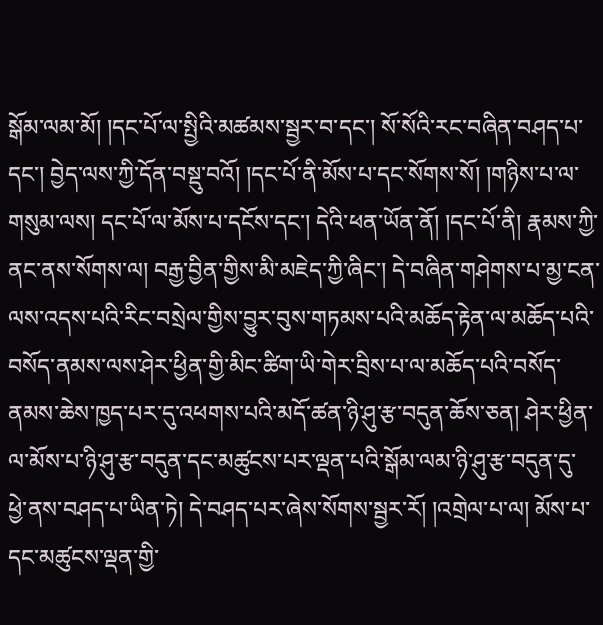སྒོམ་ལམ་མོ། །དང་པོ་ལ་སྤྱིའི་མཚམས་སྦྱར་བ་དང་། སོ་སོའི་རང་བཞིན་བཤད་པ་དང་། བྱེད་ལས་ཀྱི་དོན་བསྡུ་བའོ། །དང་པོ་ནི་མོས་པ་དང་སོགས་སོ། །གཉིས་པ་ལ་གསུམ་ལས། དང་པོ་ལ་མོས་པ་དངོས་དང་། དེའི་ཕན་ཡོན་ནོ། །དང་པོ་ནི། རྣམས་ཀྱི་ནང་ནས་སོགས་ལ། བརྒྱ་བྱིན་གྱིས་མི་མཇེད་ཀྱི་ཞིང་། དེ་བཞིན་གཤེགས་པ་མྱ་ངན་ལས་འདས་པའི་རིང་བསྲེལ་གྱིས་བྱུར་བུས་གཏམས་པའི་མཆོད་རྟེན་ལ་མཆོད་པའི་བསོད་ནམས་ལས་ཤེར་ཕྱིན་གྱི་མིང་ཚིག་ཡི་གེར་བྲིས་པ་ལ་མཆོད་པའི་བསོད་ནམས་ཆེས་ཁྱད་པར་དུ་འཕགས་པའི་མདོ་ཚན་ཉི་ཤུ་རྩ་བདུན་ཆོས་ཅན། ཤེར་ཕྱིན་ལ་མོས་པ་ཉི་ཤུ་རྩ་བདུན་དང་མཚུངས་པར་ལྡན་པའི་སྒོམ་ལམ་ཉི་ཤུ་རྩ་བདུན་དུ་ཕྱེ་ནས་བཤད་པ་ཡིན་ཏེ། དེ་བཤད་པར་ཞེས་སོགས་སྦྱར་རོ། །འགྲེལ་པ་ལ། མོས་པ་དང་མཚུངས་ལྡན་གྱི་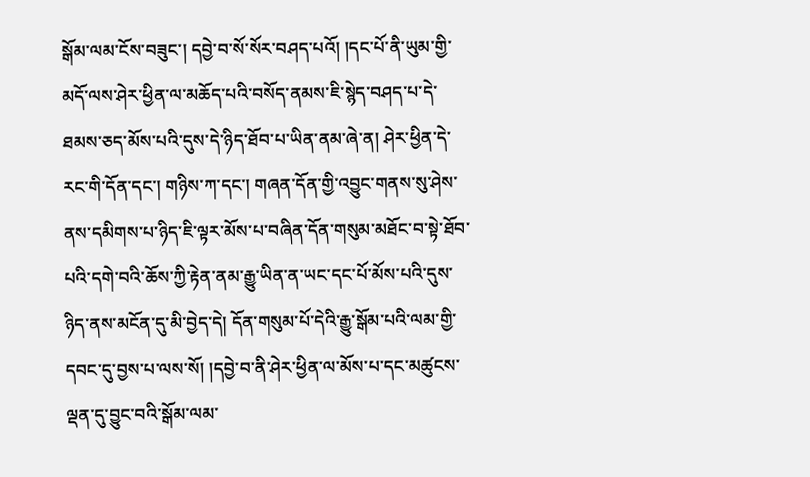སྒོམ་ལམ་ངོས་བཟུང་། དབྱེ་བ་སོ་སོར་བཤད་པའོ། །དང་པོ་ནི་ཡུམ་གྱི་མདོ་ལས་ཤེར་ཕྱིན་ལ་མཆོད་པའི་བསོད་ནམས་ཇི་སྙེད་བཤད་པ་དེ་ཐམས་ཅད་མོས་པའི་དུས་དེ་ཉིད་ཐོབ་པ་ཡིན་ནམ་ཞེ་ན། ཤེར་ཕྱིན་དེ་རང་གི་དོན་དང་། གཉིས་ཀ་དང་། གཞན་དོན་གྱི་འབྱུང་གནས་སུ་ཤེས་ནས་དམིགས་པ་ཉིད་ཇི་ལྟར་མོས་པ་བཞིན་དོན་གསུམ་མཐོང་བ་སྟེ་ཐོབ་པའི་དགེ་བའི་ཆོས་ཀྱི་རྟེན་ནམ་རྒྱུ་ཡིན་ན་ཡང་དང་པོ་མོས་པའི་དུས་ཉིད་ནས་མངོན་དུ་མི་བྱེད་དེ། དོན་གསུམ་པོ་དེའི་རྒྱུ་སྒོམ་པའི་ལམ་གྱི་དབང་དུ་བྱས་པ་ལས་སོ། །དབྱེ་བ་ནི་ཤེར་ཕྱིན་ལ་མོས་པ་དང་མཚུངས་ལྡན་དུ་བྱུང་བའི་སྒོམ་ལམ་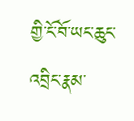གྱི་ངོ་བོ་ཡང་ཆུང་འབྲིང་རྣམ་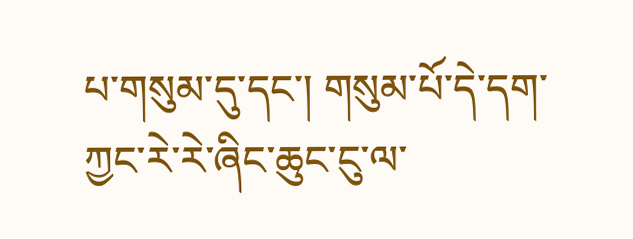པ་གསུམ་དུ་དང་། གསུམ་པོ་དེ་དག་ཀྱང་རེ་རེ་ཞིང་ཆུང་ངུ་ལ་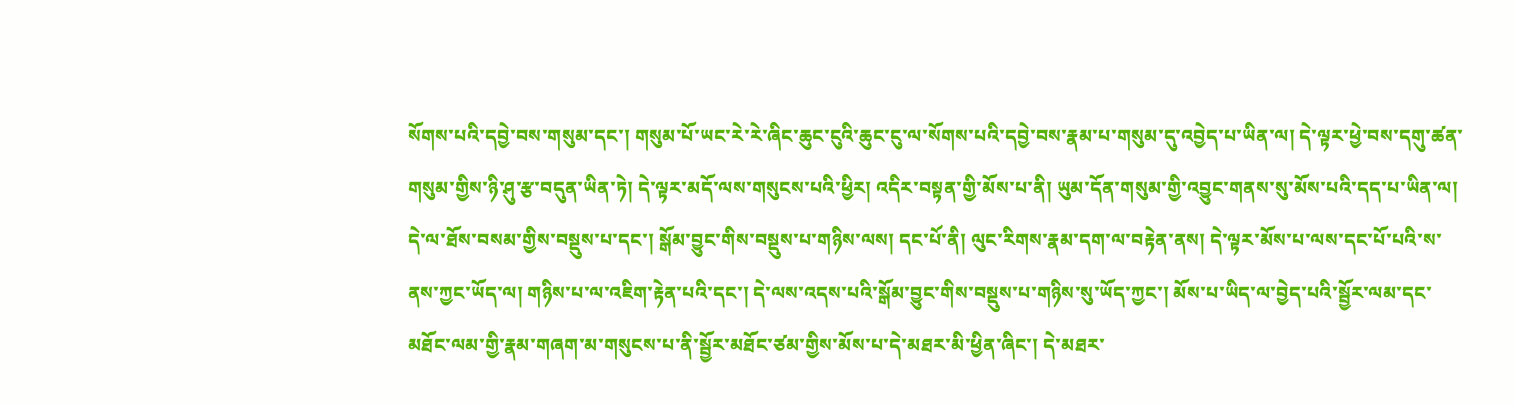སོགས་པའི་དབྱེ་བས་གསུམ་དང་། གསུམ་པོ་ཡང་རེ་རེ་ཞིང་ཆུང་ངུའི་ཆུང་ངུ་ལ་སོགས་པའི་དབྱེ་བས་རྣམ་པ་གསུམ་དུ་འབྱེད་པ་ཡིན་ལ། དེ་ལྟར་ཕྱེ་བས་དགུ་ཚན་གསུམ་གྱིས་ཉི་ཤུ་རྩ་བདུན་ཡིན་ཏེ། དེ་ལྟར་མདོ་ལས་གསུངས་པའི་ཕྱིར། འདིར་བསྟན་གྱི་མོས་པ་ནི། ཡུམ་དོན་གསུམ་གྱི་འབྱུང་གནས་སུ་མོས་པའི་དད་པ་ཡིན་ལ། དེ་ལ་ཐོས་བསམ་གྱིས་བསྡུས་པ་དང་། སྒོམ་བྱུང་གིས་བསྡུས་པ་གཉིས་ལས། དང་པོ་ནི། ལུང་རིགས་རྣམ་དག་ལ་བརྟེན་ནས། དེ་ལྟར་མོས་པ་ལས་དང་པོ་པའི་ས་ནས་ཀྱང་ཡོད་ལ། གཉིས་པ་ལ་འཇིག་རྟེན་པའི་དང་། དེ་ལས་འདས་པའི་སྒོམ་བྱུང་གིས་བསྡུས་པ་གཉིས་སུ་ཡོད་ཀྱང་། མོས་པ་ཡིད་ལ་བྱེད་པའི་སྦྱོར་ལམ་དང་མཐོང་ལམ་གྱི་རྣམ་གཞག་མ་གསུངས་པ་ནི་སྦྱོར་མཐོང་ཙམ་གྱིས་མོས་པ་དེ་མཐར་མི་ཕྱིན་ཞིང་། དེ་མཐར་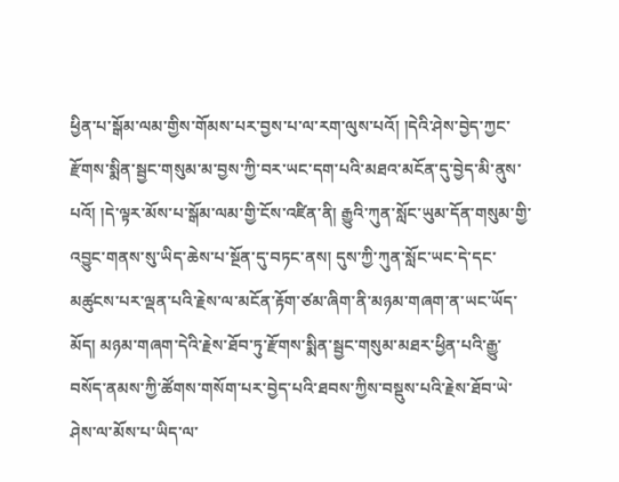ཕྱིན་པ་སྒོམ་ལམ་གྱིས་གོམས་པར་བྱས་པ་ལ་རག་ལུས་པའོ། །དེའི་ཤེས་བྱེད་ཀྱང་རྫོགས་སྨིན་སྦྱང་གསུམ་མ་བྱས་ཀྱི་བར་ཡང་དག་པའི་མཐའ་མངོན་དུ་བྱེད་མི་ནུས་པའོ། །དེ་ལྟར་མོས་པ་སྒོམ་ལམ་གྱི་ངོས་འཛིན་ནི། རྒྱུའི་ཀུན་སློང་ཡུམ་དོན་གསུམ་གྱི་འབྱུང་གནས་སུ་ཡིད་ཆེས་པ་སྔོན་དུ་བཏང་ནས། དུས་ཀྱི་ཀུན་སློང་ཡང་དེ་དང་མཚུངས་པར་ལྡན་པའི་རྗེས་ལ་མངོན་རྟོག་ཙམ་ཞིག་ནི་མཉམ་གཞག་ན་ཡང་ཡོད་མོད། མཉམ་གཞག་དེའི་རྗེས་ཐོབ་ཏུ་རྫོགས་སྨིན་སྦྱང་གསུམ་མཐར་ཕྱིན་པའི་རྒྱུ་བསོད་ནམས་ཀྱི་ཚོགས་གསོག་པར་བྱེད་པའི་ཐབས་ཀྱིས་བསྡུས་པའི་རྗེས་ཐོབ་ཡེ་ཤེས་ལ་མོས་པ་ཡིད་ལ་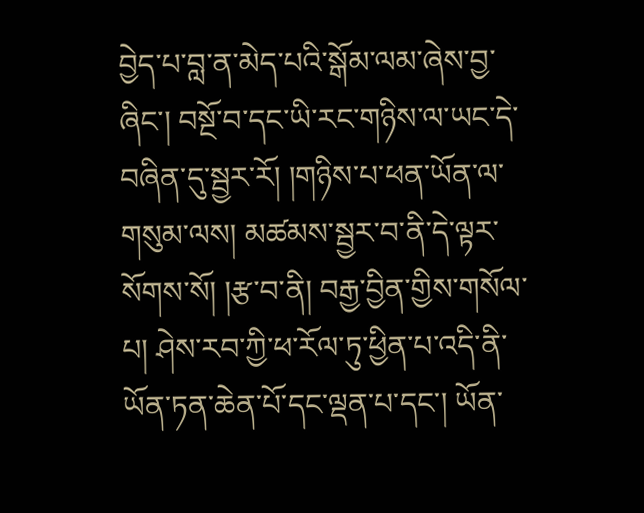བྱེད་པ་བླ་ན་མེད་པའི་སྒོམ་ལམ་ཞེས་བྱ་ཞིང་། བསྔོ་བ་དང་ཡི་རང་གཉིས་ལ་ཡང་དེ་བཞིན་དུ་སྦྱར་རོ། །གཉིས་པ་ཕན་ཡོན་ལ་གསུམ་ལས། མཚམས་སྦྱར་བ་ནི་དེ་ལྟར་སོགས་སོ། །རྩ་བ་ནི། བརྒྱ་བྱིན་གྱིས་གསོལ་པ། ཤེས་རབ་ཀྱི་ཕ་རོལ་ཏུ་ཕྱིན་པ་འདི་ནི་ཡོན་ཏན་ཆེན་པོ་དང་ལྡན་པ་དང་། ཡོན་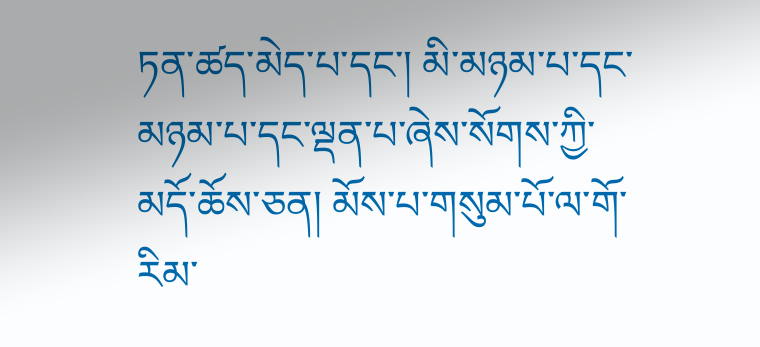ཏན་ཚད་མེད་པ་དང་། མི་མཉམ་པ་དང་མཉམ་པ་དང་ལྡན་པ་ཞེས་སོགས་ཀྱི་མདོ་ཆོས་ཅན། མོས་པ་གསུམ་པོ་ལ་གོ་རིམ་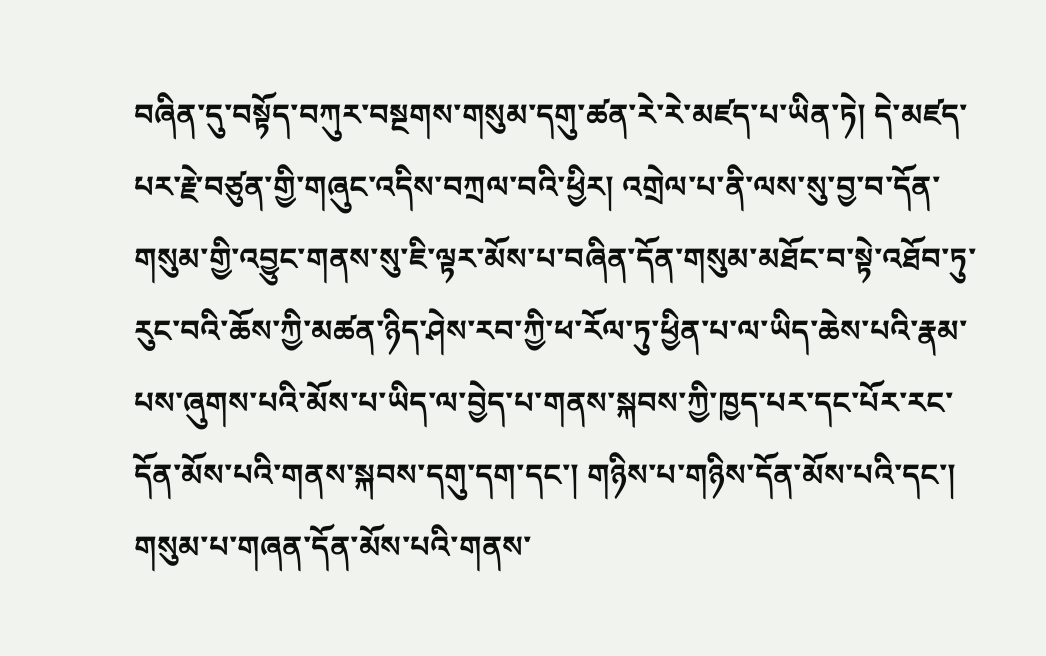བཞིན་དུ་བསྟོད་བཀུར་བསྔགས་གསུམ་དགུ་ཚན་རེ་རེ་མཛད་པ་ཡིན་ཏེ། དེ་མཛད་པར་རྗེ་བཙུན་གྱི་གཞུང་འདིས་བཀྲལ་བའི་ཕྱིར། འགྲེལ་པ་ནི་ལས་སུ་བྱ་བ་དོན་གསུམ་གྱི་འབྱུང་གནས་སུ་ཇི་ལྟར་མོས་པ་བཞིན་དོན་གསུམ་མཐོང་བ་སྟེ་འཐོབ་ཏུ་རུང་བའི་ཆོས་ཀྱི་མཚན་ཉིད་ཤེས་རབ་ཀྱི་ཕ་རོལ་ཏུ་ཕྱིན་པ་ལ་ཡིད་ཆེས་པའི་རྣམ་པས་ཞུགས་པའི་མོས་པ་ཡིད་ལ་བྱེད་པ་གནས་སྐབས་ཀྱི་ཁྱད་པར་དང་པོར་རང་དོན་མོས་པའི་གནས་སྐབས་དགུ་དག་དང་། གཉིས་པ་གཉིས་དོན་མོས་པའི་དང་། གསུམ་པ་གཞན་དོན་མོས་པའི་གནས་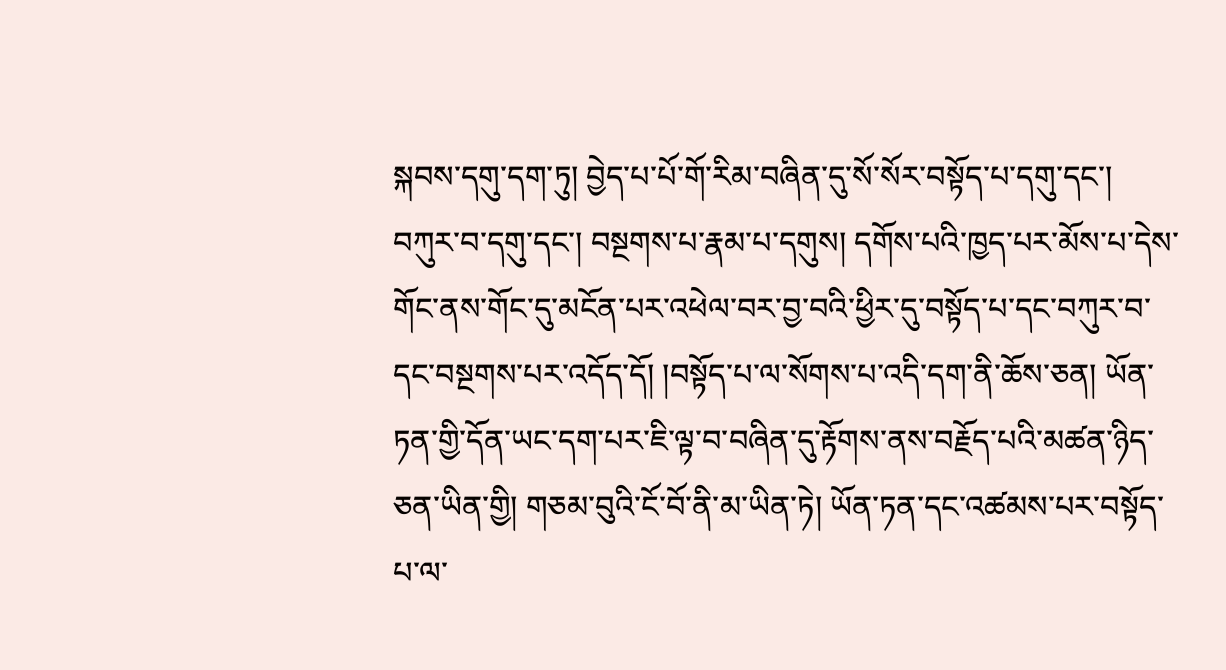སྐབས་དགུ་དག་ཏུ། བྱེད་པ་པོ་གོ་རིམ་བཞིན་དུ་སོ་སོར་བསྟོད་པ་དགུ་དང་། བཀུར་བ་དགུ་དང་། བསྔགས་པ་རྣམ་པ་དགུས། དགོས་པའི་ཁྱད་པར་མོས་པ་དེས་གོང་ནས་གོང་དུ་མངོན་པར་འཕེལ་བར་བྱ་བའི་ཕྱིར་དུ་བསྟོད་པ་དང་བཀུར་བ་དང་བསྔགས་པར་འདོད་དོ། །བསྟོད་པ་ལ་སོགས་པ་འདི་དག་ནི་ཆོས་ཅན། ཡོན་ཏན་གྱི་དོན་ཡང་དག་པར་ཇི་ལྟ་བ་བཞིན་དུ་རྟོགས་ནས་བརྗོད་པའི་མཚན་ཉིད་ཅན་ཡིན་གྱི། གཅམ་བུའི་ངོ་བོ་ནི་མ་ཡིན་ཏེ། ཡོན་ཏན་དང་འཚམས་པར་བསྟོད་པ་ལ་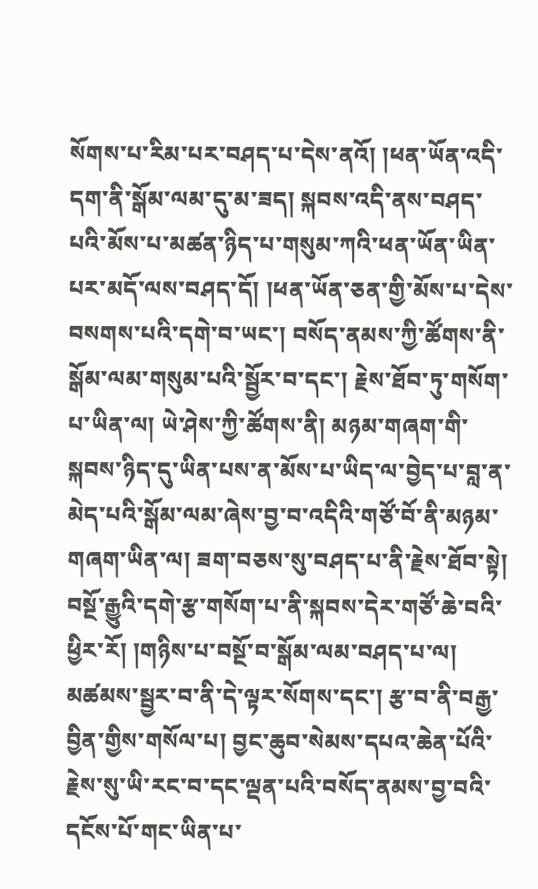སོགས་པ་རིམ་པར་བཤད་པ་དེས་ནའོ། །ཕན་ཡོན་འདི་དག་ནི་སྒོམ་ལམ་དུ་མ་ཟད། སྐབས་འདི་ནས་བཤད་པའི་མོས་པ་མཚན་ཉིད་པ་གསུམ་ཀའི་ཕན་ཡོན་ཡིན་པར་མདོ་ལས་བཤད་དོ། །ཕན་ཡོན་ཅན་གྱི་མོས་པ་དེས་བསགས་པའི་དགེ་བ་ཡང་། བསོད་ནམས་ཀྱི་ཚོགས་ནི་སྒོམ་ལམ་གསུམ་པའི་སྦྱོར་བ་དང་། རྗེས་ཐོབ་ཏུ་གསོག་པ་ཡིན་ལ། ཡེ་ཤེས་ཀྱི་ཚོགས་ནི། མཉམ་གཞག་གི་སྐབས་ཉིད་དུ་ཡིན་པས་ན་མོས་པ་ཡིད་ལ་བྱེད་པ་བླ་ན་མེད་པའི་སྒོམ་ལམ་ཞེས་བྱ་བ་འདིའི་གཙོ་བོ་ནི་མཉམ་གཞག་ཡིན་ལ། ཟག་བཅས་སུ་བཤད་པ་ནི་རྗེས་ཐོབ་སྟེ། བསྔོ་རྒྱུའི་དགེ་རྩ་གསོག་པ་ནི་སྐབས་དེར་གཙོ་ཆེ་བའི་ཕྱིར་རོ། །གཉིས་པ་བསྔོ་བ་སྒོམ་ལམ་བཤད་པ་ལ། མཚམས་སྦྱར་བ་ནི་དེ་ལྟར་སོགས་དང་། རྩ་བ་ནི་བརྒྱ་བྱིན་གྱིས་གསོལ་པ། བྱང་ཆུབ་སེམས་དཔའ་ཆེན་པོའི་རྗེས་སུ་ཡི་རང་བ་དང་ལྡན་པའི་བསོད་ནམས་བྱ་བའི་དངོས་པོ་གང་ཡིན་པ་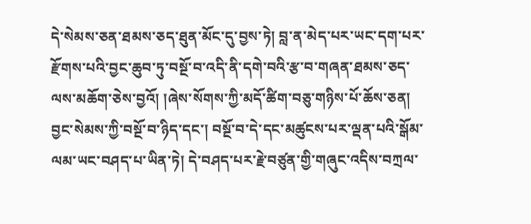དེ་སེམས་ཅན་ཐམས་ཅད་ཐུན་མོང་དུ་བྱས་ཏེ། བླ་ན་མེད་པར་ཡང་དག་པར་རྫོགས་པའི་བྱང་ཆུབ་ཏུ་བསྔོ་བ་འདི་ནི་དགེ་བའི་རྩ་བ་གཞན་ཐམས་ཅད་ལས་མཆོག་ཅེས་བྱའོ། །ཞེས་སོགས་ཀྱི་མདོ་ཚིག་བཅུ་གཉིས་པོ་ཆོས་ཅན། བྱང་སེམས་ཀྱི་བསྔོ་བ་ཉིད་དང་། བསྔོ་བ་དེ་དང་མཚུངས་པར་ལྡན་པའི་སྒོམ་ལམ་ཡང་བཤད་པ་ཡིན་ཏེ། དེ་བཤད་པར་རྗེ་བཙུན་གྱི་གཞུང་འདིས་བཀྲལ་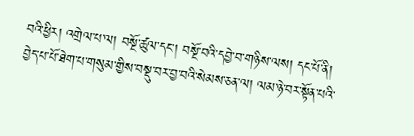བའི་ཕྱིར། འགྲེལ་པ་ལ། བསྔོ་ཚུལ་དང་། བསྔོ་བའི་དབྱེ་བ་གཉིས་ལས། དང་པོ་ནི། བྱེད་པ་པོ་ཐེག་པ་གསུམ་གྱིས་བསྡུ་བར་བྱ་བའི་སེམས་ཅན་ལ། ལམ་ཉེ་བར་སྟོན་པའི་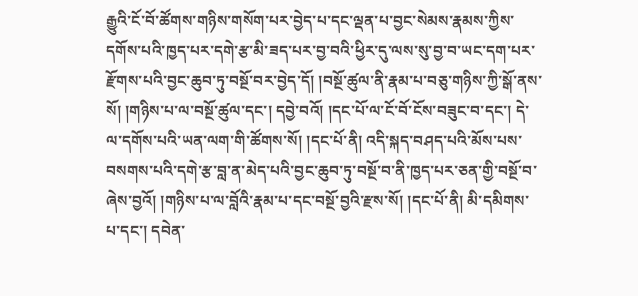རྒྱུའི་ངོ་བོ་ཚོགས་གཉིས་གསོག་པར་བྱེད་པ་དང་ལྡན་པ་བྱང་སེམས་རྣམས་ཀྱིས་དགོས་པའི་ཁྱད་པར་དགེ་རྩ་མི་ཟད་པར་བྱ་བའི་ཕྱིར་དུ་ལས་སུ་བྱ་བ་ཡང་དག་པར་རྫོགས་པའི་བྱང་ཆུབ་ཏུ་བསྔོ་བར་བྱེད་དོ། །བསྔོ་ཚུལ་ནི་རྣམ་པ་བཅུ་གཉིས་ཀྱི་སྒོ་ནས་སོ། །གཉིས་པ་ལ་བསྔོ་ཚུལ་དང་། དབྱེ་བའོ། །དང་པོ་ལ་ངོ་བོ་ངོས་བཟུང་བ་དང་། དེ་ལ་དགོས་པའི་ཡན་ལག་གི་ཚོགས་སོ། །དང་པོ་ནི། འདི་སྐད་བཤད་པའི་མོས་པས་བསགས་པའི་དགེ་རྩ་བླ་ན་མེད་པའི་བྱང་ཆུབ་ཏུ་བསྔོ་བ་ནི་ཁྱད་པར་ཅན་གྱི་བསྔོ་བ་ཞེས་བྱའོ། །གཉིས་པ་ལ་བློའི་རྣམ་པ་དང་བསྔོ་བྱའི་རྫས་སོ། །དང་པོ་ནི། མི་དམིགས་པ་དང་། དབེན་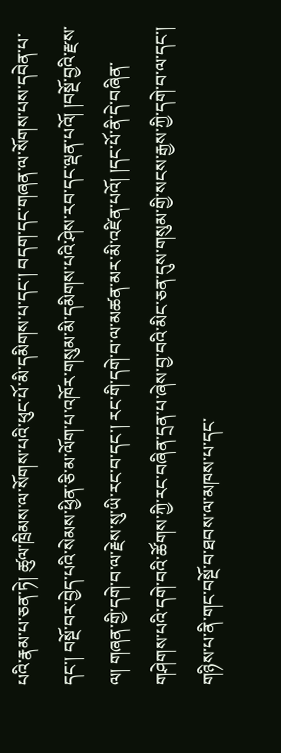པའི་རྣམ་པ་ཅན་ཏེ། ཚུལ་ཁྲིམས་ལ་སོགས་པའི་ཕུང་པོ་མི་དམིགས་པ་དང་། བདག་དང་གཞན་ལ་སོགས་པས་དབེན་པ་དང་། བསྔོ་བར་བྱེད་པའི་སེམས་ཕྱིན་ཅི་མ་ལོག་པ་འཁོར་གསུམ་མི་དམིགས་པའི་ཤེས་རབ་དང་ལྡན་པའོ། །བསྔོ་བྱའི་རྫས་ལ། གཞན་གྱི་དགེ་བ་ལ་རྗེས་སུ་ཡི་རང་བ་དང་། རང་གི་དགེ་བ་ལ་མཚན་མར་མི་འཛིན་པའོ། །དང་པོ་ནི་དེ་བཞིན་གཤེགས་པའི་དགེ་བའི་ཚོགས་ཀྱི་རང་བཞིན་དྲན་པ་ཞེས་བྱ་བའི་མིང་ཅན་དུས་གསུམ་གྱི་སངས་རྒྱས་ཀྱི་དགེ་བ་ལ་དང་། གཉིས་པ་ནི་གང་བསྔོ་བ་ཐབས་ལ་མཁས་པ་དང་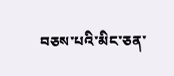བཅས་པའི་མིང་ཅན་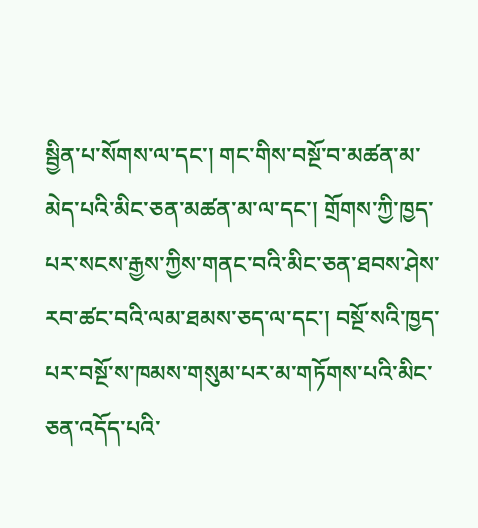སྦྱིན་པ་སོགས་ལ་དང་། གང་གིས་བསྔོ་བ་མཚན་མ་མེད་པའི་མིང་ཅན་མཚན་མ་ལ་དང་། གྲོགས་ཀྱི་ཁྱད་པར་སངས་རྒྱས་ཀྱིས་གནང་བའི་མིང་ཅན་ཐབས་ཤེས་རབ་ཚང་བའི་ལམ་ཐམས་ཅད་ལ་དང་། བསྔོ་སའི་ཁྱད་པར་བསྔོ་ས་ཁམས་གསུམ་པར་མ་གཏོགས་པའི་མིང་ཅན་འདོད་པའི་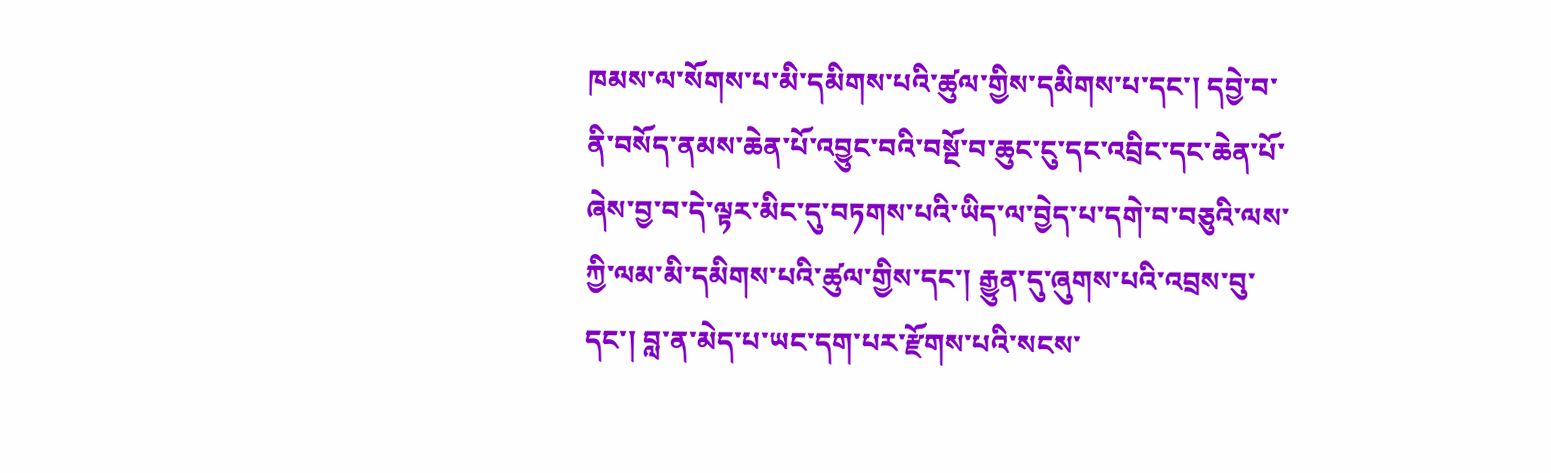ཁམས་ལ་སོགས་པ་མི་དམིགས་པའི་ཚུལ་གྱིས་དམིགས་པ་དང་། དབྱེ་བ་ནི་བསོད་ནམས་ཆེན་པོ་འབྱུང་བའི་བསྔོ་བ་ཆུང་ངུ་དང་འབྲིང་དང་ཆེན་པོ་ཞེས་བྱ་བ་དེ་ལྟར་མིང་དུ་བཏགས་པའི་ཡིད་ལ་བྱེད་པ་དགེ་བ་བཅུའི་ལས་ཀྱི་ལམ་མི་དམིགས་པའི་ཚུལ་གྱིས་དང་། རྒྱུན་དུ་ཞུགས་པའི་འབྲས་བུ་དང་། བླ་ན་མེད་པ་ཡང་དག་པར་རྫོགས་པའི་སངས་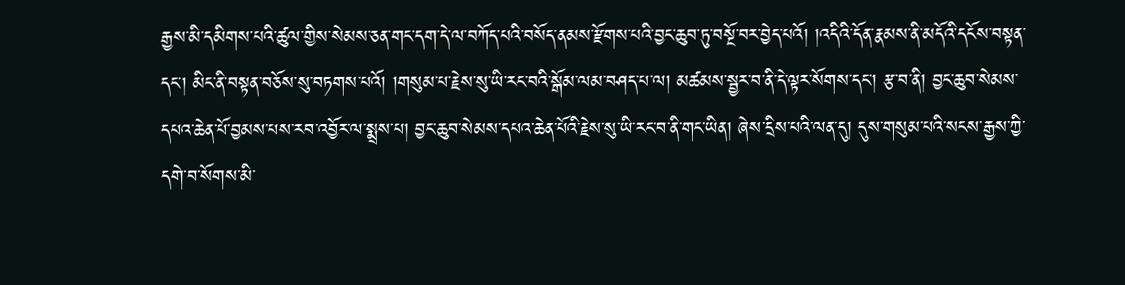རྒྱས་མི་དམིགས་པའི་ཚུལ་གྱིས་སེམས་ཅན་གང་དག་དེ་ལ་བཀོད་པའི་བསོད་ནམས་རྫོགས་པའི་བྱང་ཆུབ་ཏུ་བསྔོ་བར་བྱེད་པའོ། །འདིའི་དོན་རྣམས་ནི་མདོའི་དངོས་བསྟན་དང་། མིང་ནི་བསྟན་བཅོས་སུ་བཏགས་པའོ། །གསུམ་པ་རྗེས་སུ་ཡི་རང་བའི་སྒོམ་ལམ་བཤད་པ་ལ། མཚམས་སྦྱར་བ་ནི་དེ་ལྟར་སོགས་དང་། རྩ་བ་ནི། བྱང་ཆུབ་སེམས་དཔའ་ཆེན་པོ་བྱམས་པས་རབ་འབྱོར་ལ་སྨྲས་པ། བྱང་ཆུབ་སེམས་དཔའ་ཆེན་པོའི་རྗེས་སུ་ཡི་རང་བ་ནི་གང་ཡིན། ཞེས་དྲིས་པའི་ལན་དུ། དུས་གསུམ་པའི་སངས་རྒྱས་ཀྱི་དགེ་བ་སོགས་མི་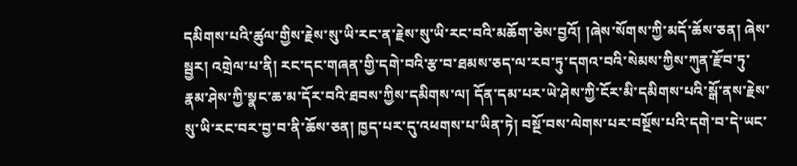དམིགས་པའི་ཚུལ་གྱིས་རྗེས་སུ་ཡི་རང་ན་རྗེས་སུ་ཡི་རང་བའི་མཆོག་ཅེས་བྱའོ། །ཞེས་སོགས་ཀྱི་མདོ་ཆོས་ཅན། ཞེས་སྦྱར། འགྲེལ་པ་ནི། རང་དང་གཞན་གྱི་དགེ་བའི་རྩ་བ་ཐམས་ཅད་ལ་རབ་ཏུ་དགའ་བའི་སེམས་ཀྱིས་ཀུན་རྫོབ་ཏུ་རྣམ་ཤེས་ཀྱི་སྣང་ཆ་མ་དོར་བའི་ཐབས་ཀྱིས་དམིགས་ལ། དོན་དམ་པར་ཡེ་ཤེས་ཀྱི་ངོར་མི་དམིགས་པའི་སྒོ་ནས་རྗེས་སུ་ཡི་རང་བར་བྱ་བ་ནི་ཆོས་ཅན། ཁྱད་པར་དུ་འཕགས་པ་ཡིན་ཏེ། བསྔོ་བས་ལེགས་པར་བསྔོས་པའི་དགེ་བ་དེ་ཡང་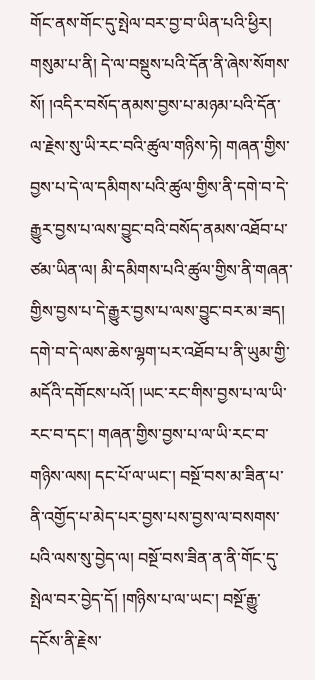གོང་ནས་གོང་དུ་སྤེལ་བར་བྱ་བ་ཡིན་པའི་ཕྱིར། གསུམ་པ་ནི། དེ་ལ་བསྡུས་པའི་དོན་ནི་ཞེས་སོགས་སོ། །འདིར་བསོད་ནམས་བྱས་པ་མཉམ་པའི་དོན་ལ་རྗེས་སུ་ཡི་རང་བའི་ཚུལ་གཉིས་ཏེ། གཞན་གྱིས་བྱས་པ་དེ་ལ་དམིགས་པའི་ཚུལ་གྱིས་ནི་དགེ་བ་དེ་རྒྱུར་བྱས་པ་ལས་བྱུང་བའི་བསོད་ནམས་འཐོབ་པ་ཙམ་ཡིན་ལ། མི་དམིགས་པའི་ཚུལ་གྱིས་ནི་གཞན་གྱིས་བྱས་པ་དེ་རྒྱུར་བྱས་པ་ལས་བྱུང་བར་མ་ཟད། དགེ་བ་དེ་ལས་ཆེས་ལྷག་པར་འཐོབ་པ་ནི་ཡུམ་གྱི་མདོའི་དགོངས་པའོ། །ཡང་རང་གིས་བྱས་པ་ལ་ཡི་རང་བ་དང་། གཞན་གྱིས་བྱས་པ་ལ་ཡི་རང་བ་གཉིས་ལས། དང་པོ་ལ་ཡང་། བསྔོ་བས་མ་ཟིན་པ་ནི་འགྱོད་པ་མེད་པར་བྱས་པས་བྱས་ལ་བསགས་པའི་ལས་སུ་བྱེད་ལ། བསྔོ་བས་ཟིན་ན་ནི་གོང་དུ་སྤེལ་བར་བྱེད་དོ། །གཉིས་པ་ལ་ཡང་། བསྔོ་རྒྱུ་དངོས་ནི་རྗེས་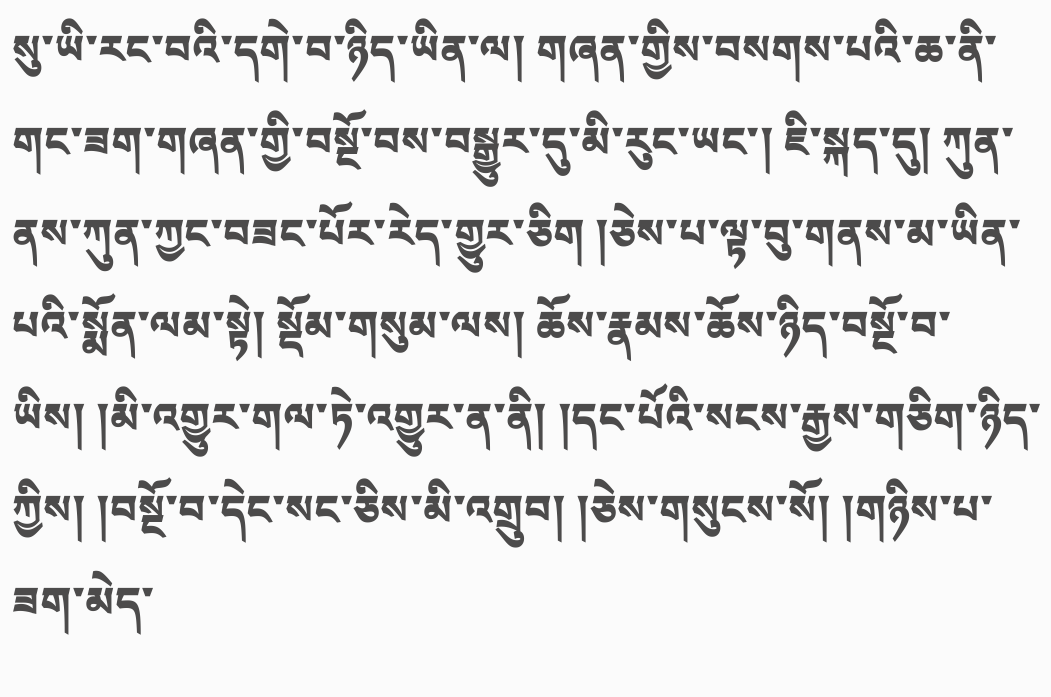སུ་ཡི་རང་བའི་དགེ་བ་ཉིད་ཡིན་ལ། གཞན་གྱིས་བསགས་པའི་ཆ་ནི་གང་ཟག་གཞན་གྱི་བསྔོ་བས་བསྒྱུར་དུ་མི་རུང་ཡང་། ཇི་སྐད་དུ། ཀུན་ནས་ཀུན་ཀྱང་བཟང་པོར་རེད་གྱུར་ཅིག །ཅེས་པ་ལྟ་བུ་གནས་མ་ཡིན་པའི་སྨོན་ལམ་སྟེ། སྡོམ་གསུམ་ལས། ཆོས་རྣམས་ཆོས་ཉིད་བསྔོ་བ་ཡིས། །མི་འགྱུར་གལ་ཏེ་འགྱུར་ན་ནི། །དང་པོའི་སངས་རྒྱས་གཅིག་ཉིད་ཀྱིས། །བསྔོ་བ་དེང་སང་ཅིས་མི་འགྲུབ། །ཅེས་གསུངས་སོ། །གཉིས་པ་ཟག་མེད་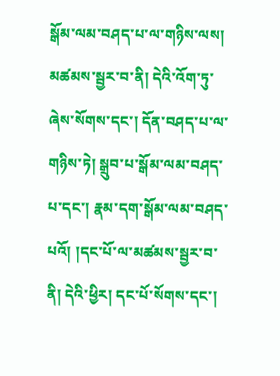སྒོམ་ལམ་བཤད་པ་ལ་གཉིས་ལས། མཚམས་སྦྱར་བ་ནི། དེའི་འོག་ཏུ་ཞེས་སོགས་དང་། དོན་བཤད་པ་ལ་གཉིས་ཏེ། སྒྲུབ་པ་སྒོམ་ལམ་བཤད་པ་དང་། རྣམ་དག་སྒོམ་ལམ་བཤད་པའོ། །དང་པོ་ལ་མཚམས་སྦྱར་བ་ནི། དེའི་ཕྱིར། དང་པོ་སོགས་དང་།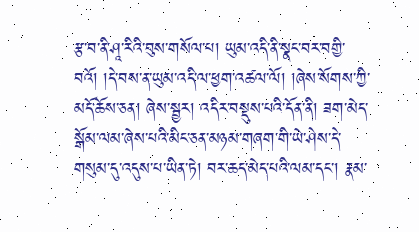རྩ་བ་ནི་ཤཱ་རིའི་བུས་གསོལ་པ། ཡུམ་འདི་ནི་སྣང་བར་བགྱི་བའོ། །དེ་བས་ན་ཡུམ་འདི་ལ་ཕྱག་འཚལ་ལོ། །ཞེས་སོགས་ཀྱི་མདོ་ཆོས་ཅན། ཞེས་སྦྱར། འདིར་བསྡུས་པའི་དོན་ནི། ཟག་མེད་སྒོམ་ལམ་ཞེས་པའི་མིང་ཅན་མཉམ་གཞག་གི་ཡེ་ཤེས་དེ་གསུམ་དུ་འདུས་པ་ཡིན་ཏེ། བར་ཆད་མེད་པའི་ལམ་དང་། རྣམ་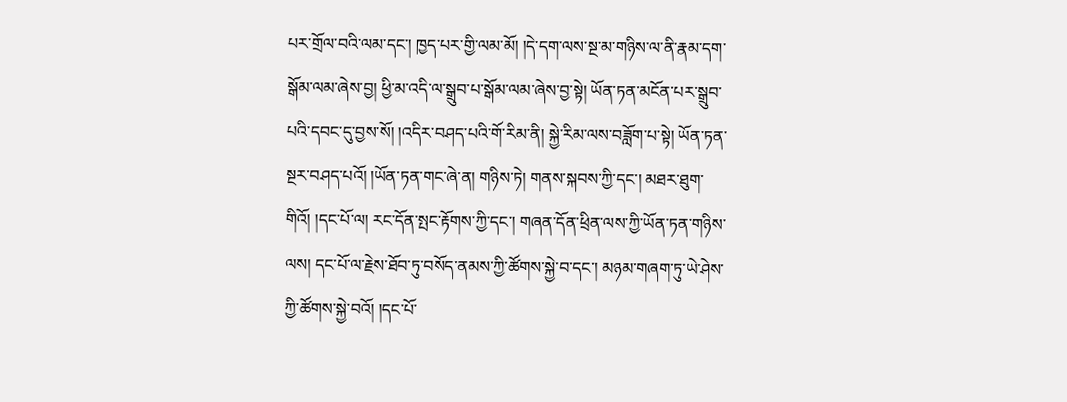པར་གྲོལ་བའི་ལམ་དང་། ཁྱད་པར་གྱི་ལམ་མོ། །དེ་དག་ལས་སྔ་མ་གཉིས་ལ་ནི་རྣམ་དག་སྒོམ་ལམ་ཞེས་བྱ། ཕྱི་མ་འདི་ལ་སྒྲུབ་པ་སྒོམ་ལམ་ཞེས་བྱ་སྟེ། ཡོན་ཏན་མངོན་པར་སྒྲུབ་པའི་དབང་དུ་བྱས་སོ། །འདིར་བཤད་པའི་གོ་རིམ་ནི། སྐྱེ་རིམ་ལས་བཟློག་པ་སྟེ། ཡོན་ཏན་སྔར་བཤད་པའོ། །ཡོན་ཏན་གང་ཞེ་ན། གཉིས་ཏེ། གནས་སྐབས་ཀྱི་དང་། མཐར་ཐུག་གིའོ། །དང་པོ་ལ། རང་དོན་སྤང་རྟོགས་ཀྱི་དང་། གཞན་དོན་ཕྲིན་ལས་ཀྱི་ཡོན་ཏན་གཉིས་ལས། དང་པོ་ལ་རྗེས་ཐོབ་ཏུ་བསོད་ནམས་ཀྱི་ཚོགས་སྐྱེ་བ་དང་། མཉམ་གཞག་ཏུ་ཡེ་ཤེས་ཀྱི་ཚོགས་སྐྱེ་བའོ། །དང་པོ་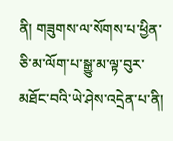ནི། གཟུགས་ལ་སོགས་པ་ཕྱིན་ཅི་མ་ལོག་པ་སྒྱུ་མ་ལྟ་བུར་མཐོང་བའི་ཡེ་ཤེས་འདྲེན་པ་ནི།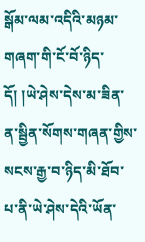སྒོམ་ལམ་འདིའི་མཉམ་གཞག་གི་ངོ་བོ་ཉིད་དོ། །ཡེ་ཤེས་དེས་མ་ཟིན་ན་སྦྱིན་སོགས་གཞན་གྱིས་སངས་རྒྱ་བ་ཉིད་མི་ཐོབ་པ་ནི་ཡེ་ཤེས་དེའི་ཡོན་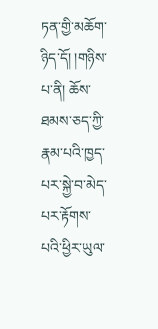ཏན་གྱི་མཆོག་ཉིད་དོ། །གཉིས་པ་ནི། ཆོས་ཐམས་ཅད་ཀྱི་རྣམ་པའི་ཁྱད་པར་སྐྱེ་བ་མེད་པར་རྟོགས་པའི་ཕྱིར་ཡུལ་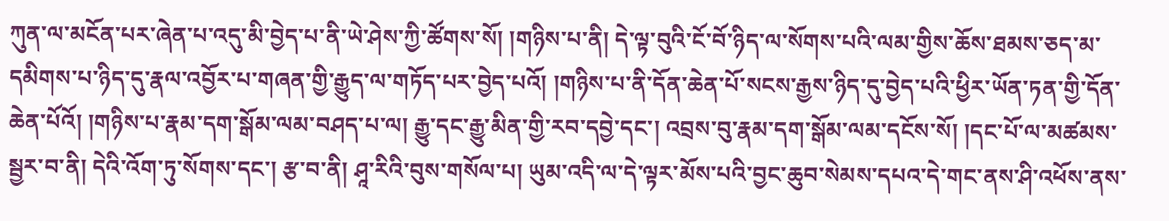ཀུན་ལ་མངོན་པར་ཞེན་པ་འདུ་མི་བྱེད་པ་ནི་ཡེ་ཤེས་ཀྱི་ཚོགས་སོ། །གཉིས་པ་ནི། དེ་ལྟ་བུའི་ངོ་བོ་ཉིད་ལ་སོགས་པའི་ལམ་གྱིས་ཆོས་ཐམས་ཅད་མ་དམིགས་པ་ཉིད་དུ་རྣལ་འབྱོར་པ་གཞན་གྱི་རྒྱུད་ལ་གཏོད་པར་བྱེད་པའོ། །གཉིས་པ་ནི་དོན་ཆེན་པོ་སངས་རྒྱས་ཉིད་དུ་བྱེད་པའི་ཕྱིར་ཡོན་ཏན་གྱི་དོན་ཆེན་པོའོ། །གཉིས་པ་རྣམ་དག་སྒོམ་ལམ་བཤད་པ་ལ། རྒྱུ་དང་རྒྱུ་མིན་གྱི་རབ་དབྱེ་དང་། འབྲས་བུ་རྣམ་དག་སྒོམ་ལམ་དངོས་སོ། །དང་པོ་ལ་མཚམས་སྦྱར་བ་ནི། དེའི་འོག་ཏུ་སོགས་དང་། རྩ་བ་ནི། ཤཱ་རིའི་བུས་གསོལ་པ། ཡུམ་འདི་ལ་དེ་ལྟར་མོས་པའི་བྱང་ཆུབ་སེམས་དཔའ་དེ་གང་ནས་ཤི་འཕོས་ནས་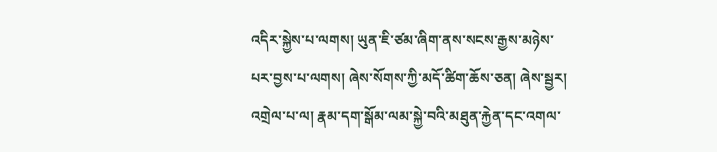འདིར་སྐྱེས་པ་ལགས། ཡུན་ཇི་ཙམ་ཞིག་ནས་སངས་རྒྱས་མཉེས་པར་བྱས་པ་ལགས། ཞེས་སོགས་ཀྱི་མདོ་ཚིག་ཆོས་ཅན། ཞེས་སྦྱར། འགྲེལ་པ་ལ། རྣམ་དག་སྒོམ་ལམ་སྐྱེ་བའི་མཐུན་རྐྱེན་དང་འགལ་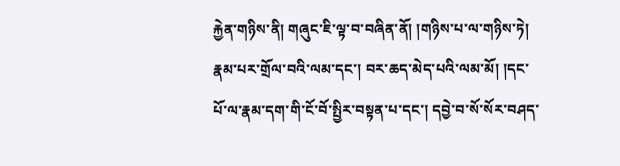རྐྱེན་གཉིས་ནི། གཞུང་ཇི་ལྟ་བ་བཞིན་ནོ། །གཉིས་པ་ལ་གཉིས་ཏེ། རྣམ་པར་གྲོལ་བའི་ལམ་དང་། བར་ཆད་མེད་པའི་ལམ་མོ། །དང་པོ་ལ་རྣམ་དག་གི་ངོ་བོ་སྤྱིར་བསྟན་པ་དང་། དབྱེ་བ་སོ་སོར་བཤད་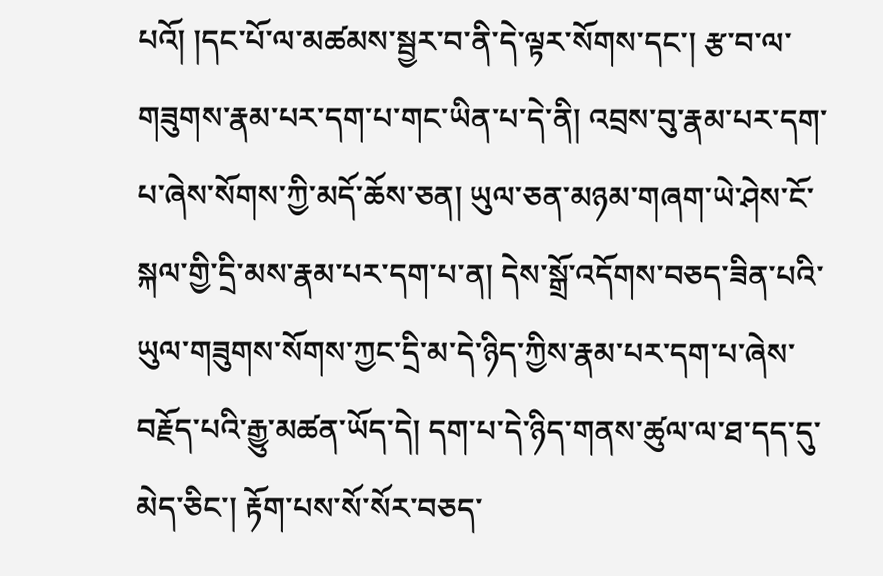པའོ། །དང་པོ་ལ་མཚམས་སྦྱར་བ་ནི་དེ་ལྟར་སོགས་དང་། རྩ་བ་ལ་གཟུགས་རྣམ་པར་དག་པ་གང་ཡིན་པ་དེ་ནི། འབྲས་བུ་རྣམ་པར་དག་པ་ཞེས་སོགས་ཀྱི་མདོ་ཆོས་ཅན། ཡུལ་ཅན་མཉམ་གཞག་ཡེ་ཤེས་ངོ་སྐལ་གྱི་དྲི་མས་རྣམ་པར་དག་པ་ན། དེས་སྒྲོ་འདོགས་བཅད་ཟིན་པའི་ཡུལ་གཟུགས་སོགས་ཀྱང་དྲི་མ་དེ་ཉིད་ཀྱིས་རྣམ་པར་དག་པ་ཞེས་བརྗོད་པའི་རྒྱུ་མཚན་ཡོད་དེ། དག་པ་དེ་ཉིད་གནས་ཚུལ་ལ་ཐ་དད་དུ་མེད་ཅིང་། རྟོག་པས་སོ་སོར་བཅད་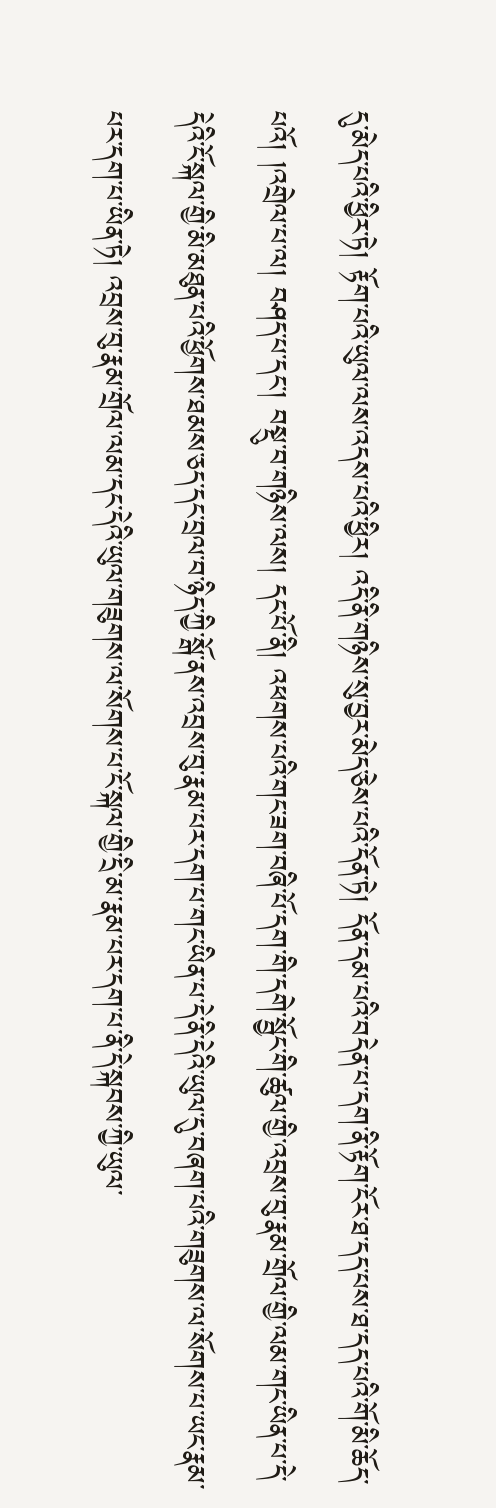དུ་མེད་པའི་ཕྱིར་ཏེ། རྟོག་པའི་ཡུལ་ལས་འདས་པའི་ཕྱིར། འདི་ནི་གཉིས་སུ་བྱར་མེད་ཅེས་པའི་དོན་ཏེ། དོན་དམ་པའི་བདེན་པ་དག་ནི་རྟོག་ངོར་ཐ་དད་པས་ཐ་དད་པའི་གོ་མི་ཆོད་པའོ། །འགྲེལ་པ་ལ། བཤད་པ་དང་། བསྡུ་བ་གཉིས་ལས། དང་པོ་ནི། འཕགས་པའི་གང་ཟག་བཞི་པོ་དག་གི་དགེ་སྦྱོང་གི་ཚུལ་གྱི་འབྲས་བུ་རྣམ་གྲོལ་གྱི་ལམ་གང་ཡིན་པ་དེ་དེའི་ངོ་སྐལ་གྱི་མི་མཐུན་པའི་ཕྱོགས་ཐམས་ཅད་དང་བྲལ་བ་ཉིད་ཀྱི་སྒོ་ནས་འབྲས་བུ་རྣམ་པར་དག་པ་གང་ཡིན་པ་དེ་ནི་དེའི་ཡུལ་དུ་བཞག་པའི་གཟུགས་ལ་སོགས་པ་ཡང་རྣམ་པར་དག་པ་ཡིན་ཏེ། འབྲས་བུ་རྣམ་གྲོལ་ལམ་དང་དེའི་ཡུལ་གཟུགས་ལ་སོགས་པ་ངོ་སྐལ་གྱི་དྲི་མ་རྣམ་པར་དག་པ་ནི་དེ་སྐབས་ཀྱི་ཡུལ་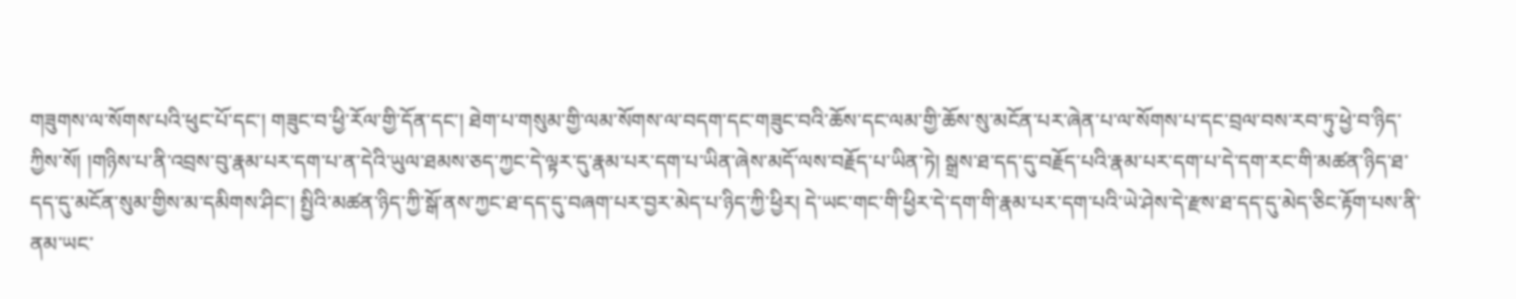གཟུགས་ལ་སོགས་པའི་ཕུང་པོ་དང་། གཟུང་བ་ཕྱི་རོལ་གྱི་དོན་དང་། ཐེག་པ་གསུམ་གྱི་ལམ་སོགས་ལ་བདག་དང་གཟུང་བའི་ཆོས་དང་ལམ་གྱི་ཆོས་སུ་མངོན་པར་ཞེན་པ་ལ་སོགས་པ་དང་བྲལ་བས་རབ་ཏུ་ཕྱེ་བ་ཉིད་ཀྱིས་སོ། །གཉིས་པ་ནི་འབྲས་བུ་རྣམ་པར་དག་པ་ན་དེའི་ཡུལ་ཐམས་ཅད་ཀྱང་དེ་ལྟར་དུ་རྣམ་པར་དག་པ་ཡིན་ཞེས་མདོ་ལས་བརྗོད་པ་ཡིན་ཏེ། སྒྲས་ཐ་དད་དུ་བརྗོད་པའི་རྣམ་པར་དག་པ་དེ་དག་རང་གི་མཚན་ཉིད་ཐ་དད་དུ་མངོན་སུམ་གྱིས་མ་དམིགས་ཤིང་། སྤྱིའི་མཚན་ཉིད་ཀྱི་སྒོ་ནས་ཀྱང་ཐ་དད་དུ་བཞག་པར་བྱར་མེད་པ་ཉིད་ཀྱི་ཕྱིར། དེ་ཡང་གང་གི་ཕྱིར་དེ་དག་གི་རྣམ་པར་དག་པའི་ཡེ་ཤེས་དེ་རྫས་ཐ་དད་དུ་མེད་ཅིང་རྟོག་པས་ནི་ནམ་ཡང་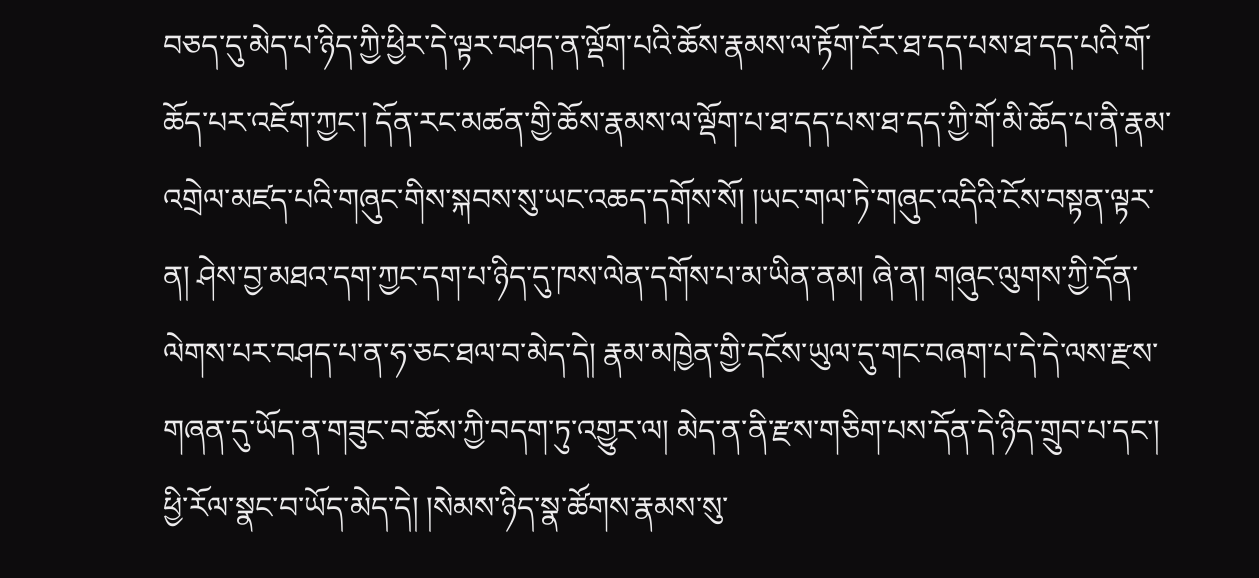བཅད་དུ་མེད་པ་ཉིད་ཀྱི་ཕྱིར་དེ་ལྟར་བཤད་ན་ལྡོག་པའི་ཆོས་རྣམས་ལ་རྟོག་ངོར་ཐ་དད་པས་ཐ་དད་པའི་གོ་ཆོད་པར་འཇོག་ཀྱང་། དོན་རང་མཚན་གྱི་ཆོས་རྣམས་ལ་ལྡོག་པ་ཐ་དད་པས་ཐ་དད་ཀྱི་གོ་མི་ཆོད་པ་ནི་རྣམ་འགྲེལ་མཛད་པའི་གཞུང་གིས་སྐབས་སུ་ཡང་འཆད་དགོས་སོ། །ཡང་གལ་ཏེ་གཞུང་འདིའི་ངོས་བསྟན་ལྟར་ན། ཤེས་བྱ་མཐའ་དག་ཀྱང་དག་པ་ཉིད་དུ་ཁས་ལེན་དགོས་པ་མ་ཡིན་ནམ། ཞེ་ན། གཞུང་ལུགས་ཀྱི་དོན་ལེགས་པར་བཤད་པ་ན་ཧ་ཅང་ཐལ་བ་མེད་དེ། རྣམ་མཁྱེན་གྱི་དངོས་ཡུལ་དུ་གང་བཞག་པ་དེ་དེ་ལས་རྫས་གཞན་དུ་ཡོད་ན་གཟུང་བ་ཆོས་ཀྱི་བདག་ཏུ་འགྱུར་ལ། མེད་ན་ནི་རྫས་གཅིག་པས་དོན་དེ་ཉིད་གྲུབ་པ་དང་། ཕྱི་རོལ་སྣང་བ་ཡོད་མེད་དེ། །སེམས་ཉིད་སྣ་ཚོགས་རྣམས་སུ་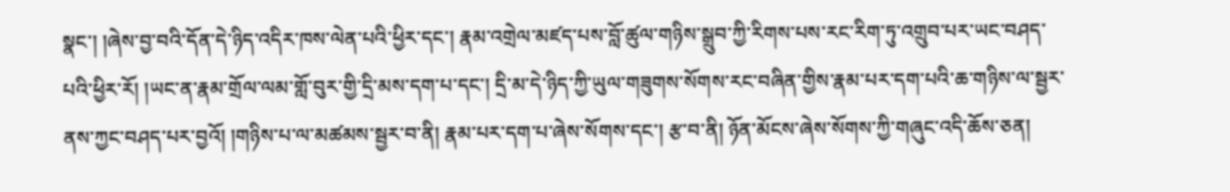སྣང་། །ཞེས་བྱ་བའི་དོན་དེ་ཉིད་འདིར་ཁས་ལེན་པའི་ཕྱིར་དང་། རྣམ་འགྲེལ་མཛད་པས་བློ་ཚུལ་གཉིས་སྒྲུབ་ཀྱི་རིགས་པས་རང་རིག་ཏུ་འགྲུབ་པར་ཡང་བཤད་པའི་ཕྱིར་རོ། །ཡང་ན་རྣམ་གྲོལ་ལམ་གློ་བུར་གྱི་དྲི་མས་དག་པ་དང་། དྲི་མ་དེ་ཉིད་ཀྱི་ཡུལ་གཟུགས་སོགས་རང་བཞིན་གྱིས་རྣམ་པར་དག་པའི་ཆ་གཉིས་ལ་སྦྱར་ནས་ཀྱང་བཤད་པར་བྱའོ། །གཉིས་པ་ལ་མཚམས་སྦྱར་བ་ནི། རྣམ་པར་དག་པ་ཞེས་སོགས་དང་། རྩ་བ་ནི། ཉོན་མོངས་ཞེས་སོགས་ཀྱི་གཞུང་འདི་ཆོས་ཅན།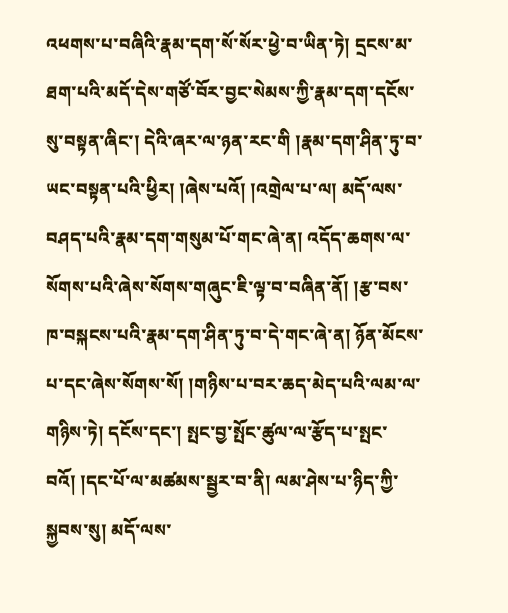འཕགས་པ་བཞིའི་རྣམ་དག་སོ་སོར་ཕྱེ་བ་ཡིན་ཏེ། དྲངས་མ་ཐག་པའི་མདོ་དེས་གཙོ་བོར་བྱང་སེམས་ཀྱི་རྣམ་དག་དངོས་སུ་བསྟན་ཞིང་། དེའི་ཞར་ལ་ཉན་རང་གི །རྣམ་དག་ཤིན་ཏུ་བ་ཡང་བསྟན་པའི་ཕྱིར། །ཞེས་པའོ། །འགྲེལ་པ་ལ། མདོ་ལས་བཤད་པའི་རྣམ་དག་གསུམ་པོ་གང་ཞེ་ན། འདོད་ཆགས་ལ་སོགས་པའི་ཞེས་སོགས་གཞུང་ཇི་ལྟ་བ་བཞིན་ནོ། །རྩ་བས་ཁ་བསྐངས་པའི་རྣམ་དག་ཤིན་ཏུ་བ་དེ་གང་ཞེ་ན། ཉོན་མོངས་པ་དང་ཞེས་སོགས་སོ། །གཉིས་པ་བར་ཆད་མེད་པའི་ལམ་ལ་གཉིས་ཏེ། དངོས་དང་། སྤང་བྱ་སྤོང་ཚུལ་ལ་རྩོད་པ་སྤང་བའོ། །དང་པོ་ལ་མཚམས་སྦྱར་བ་ནི། ལམ་ཤེས་པ་ཉིད་ཀྱི་སྐྱབས་སུ། མདོ་ལས་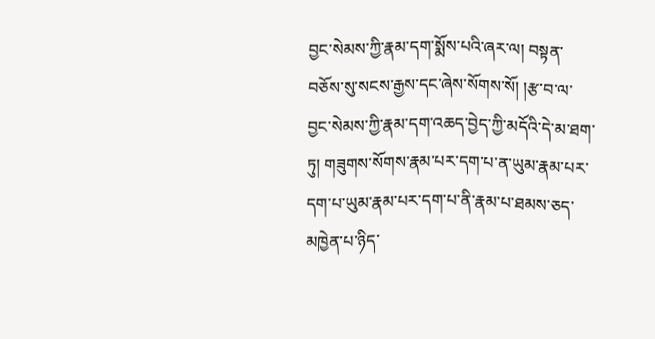བྱང་སེམས་ཀྱི་རྣམ་དག་སྨོས་པའི་ཞར་ལ། བསྟན་བཅོས་སུ་སངས་རྒྱས་དང་ཞེས་སོགས་སོ། །རྩ་བ་ལ་བྱང་སེམས་ཀྱི་རྣམ་དག་འཆད་བྱེད་ཀྱི་མདོའི་དེ་མ་ཐག་ཏུ། གཟུགས་སོགས་རྣམ་པར་དག་པ་ན་ཡུམ་རྣམ་པར་དག་པ་ཡུམ་རྣམ་པར་དག་པ་ནི་རྣམ་པ་ཐམས་ཅད་མཁྱེན་པ་ཉིད་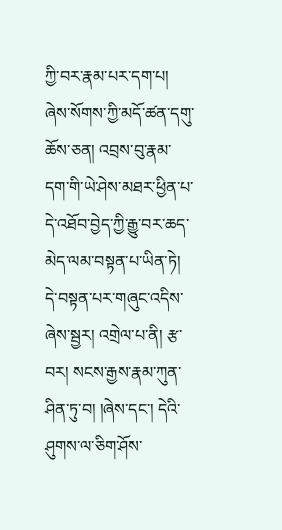ཀྱི་བར་རྣམ་པར་དག་པ། ཞེས་སོགས་ཀྱི་མདོ་ཚན་དགུ་ཆོས་ཅན། འབྲས་བུ་རྣམ་དག་གི་ཡེ་ཤེས་མཐར་ཕྱིན་པ་དེ་འཐོབ་བྱེད་ཀྱི་རྒྱུ་བར་ཆད་མེད་ལམ་བསྟན་པ་ཡིན་ཏེ། དེ་བསྟན་པར་གཞུང་འདིས་ཞེས་སྦྱར། འགྲེལ་པ་ནི། རྩ་བར། སངས་རྒྱས་རྣམ་ཀུན་ཤིན་ཏུ་བ། །ཞེས་དང་། དེའི་ཤུགས་ལ་ཅིག་ཤོས་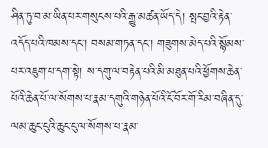ཤིན་ཏུ་བ་མ་ཡིན་པར་གསུངས་པའི་རྒྱུ་མཚན་ཡོད་དེ། སྤང་བྱའི་རྟེན་འདོད་པའི་ཁམས་དང་། བསམ་གཏན་དང་། གཟུགས་མེད་པའི་སྙོམས་པར་འཇུག་པ་དག་སྟེ། ས་དགུ་ལ་བརྟེན་པའི་མི་མཐུན་པའི་ཕྱོགས་ཆེན་པོའི་ཆེན་པོ་ལ་སོགས་པ་རྣམ་དགུའི་གཉེན་པོའི་ངོ་བོར་གོ་རིམ་བཞིན་དུ་ལམ་ཆུང་ངུའི་ཆུང་ངུ་ལ་སོགས་པ་རྣམ་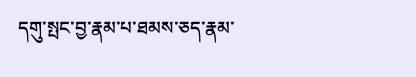དགུ་སྤང་བྱ་རྣམ་པ་ཐམས་ཅད་རྣམ་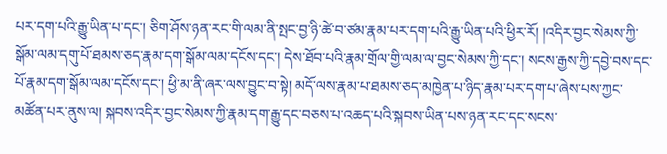པར་དག་པའི་རྒྱུ་ཡིན་པ་དང་། ཅིག་ཤོས་ཉན་རང་གི་ལམ་ནི་སྤང་བྱ་ཉི་ཚེ་བ་ཙམ་རྣམ་པར་དག་པའི་རྒྱུ་ཡིན་པའི་ཕྱིར་རོ། །འདིར་བྱང་སེམས་ཀྱི་སྒོམ་ལམ་དགུ་པོ་ཐམས་ཅད་རྣམ་དག་སྒོམ་ལམ་དངོས་དང་། དེས་ཐོབ་པའི་རྣམ་གྲོལ་གྱི་ལམ་ལ་བྱང་སེམས་ཀྱི་དང་། སངས་རྒྱས་ཀྱི་དབྱེ་བས་དང་པོ་རྣམ་དག་སྒོམ་ལམ་དངོས་དང་། ཕྱི་མ་ནི་ཞར་ལས་བྱུང་བ་སྟེ། མདོ་ལས་རྣམ་པ་ཐམས་ཅད་མཁྱེན་པ་ཉིད་རྣམ་པར་དག་པ་ཞེས་པས་ཀྱང་མཚོན་པར་ནུས་ལ། སྐབས་འདིར་བྱང་སེམས་ཀྱི་རྣམ་དག་རྒྱུ་དང་བཅས་པ་འཆད་པའི་སྐབས་ཡིན་པས་ཉན་རང་དང་སངས་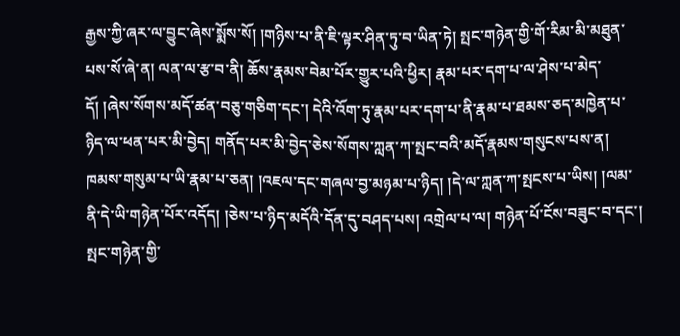རྒྱས་ཀྱི་ཞར་ལ་བྱུང་ཞེས་སྨོས་སོ། །གཉིས་པ་ནི་ཇི་ལྟར་ཤིན་ཏུ་བ་ཡིན་ཏེ། སྤང་གཉེན་གྱི་གོ་རིམ་མི་མཐུན་པས་སོ་ཞེ་ན། ལན་ལ་རྩ་བ་ནི། ཆོས་རྣམས་བེམ་པོར་གྱུར་པའི་ཕྱིར། རྣམ་པར་དག་པ་ལ་ཤེས་པ་མེད་དོ། །ཞེས་སོགས་མདོ་ཚན་བཅུ་གཅིག་དང་། དེའི་འོག་ཏུ་རྣམ་པར་དག་པ་ནི་རྣམ་པ་ཐམས་ཅད་མཁྱེན་པ་ཉིད་ལ་ཕན་པར་མི་བྱེད། གནོད་པར་མི་བྱེད་ཅེས་སོགས་ཀླན་ཀ་སྤང་བའི་མདོ་རྣམས་གསུངས་པས་ན། ཁམས་གསུམ་པ་ཡི་རྣམ་པ་ཅན། །འཇལ་དང་གཞལ་བྱ་མཉམ་པ་ཉིད། །དེ་ལ་ཀླན་ཀ་སྤངས་པ་ཡིས། །ལམ་ནི་དེ་ཡི་གཉེན་པོར་འདོད། །ཅེས་པ་ཉིད་མདོའི་དོན་དུ་བཤད་པས། འགྲེལ་པ་ལ། གཉེན་པོ་ངོས་བཟུང་བ་དང་། སྤང་གཉེན་གྱི་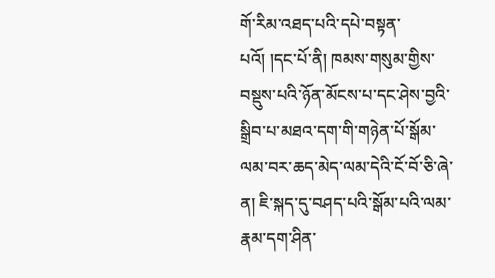གོ་རིམ་འཐད་པའི་དཔེ་བསྟན་པའོ། །དང་པོ་ནི། ཁམས་གསུམ་གྱིས་བསྡུས་པའི་ཉོན་མོངས་པ་དང་ཤེས་བྱའི་སྒྲིབ་པ་མཐའ་དག་གི་གཉེན་པོ་སྒོམ་ལམ་བར་ཆད་མེད་ལམ་དེའི་ངོ་བོ་ཅི་ཞེ་ན། ཇི་སྐད་དུ་བཤད་པའི་སྒོམ་པའི་ལམ་རྣམ་དག་ཤིན་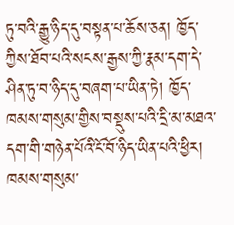ཏུ་བའི་རྒྱུ་ཉིད་དུ་བསྟན་པ་ཆོས་ཅན། ཁྱོད་ཀྱིས་ཐོབ་པའི་སངས་རྒྱས་ཀྱི་རྣམ་དག་དེ་ཤིན་ཏུ་བ་ཉིད་དུ་བཞག་པ་ཡིན་ཏེ། ཁྱོད་ཁམས་གསུམ་གྱིས་བསྡུས་པའི་དྲི་མ་མཐའ་དག་གི་གཉེན་པོའི་ངོ་བོ་ཉིད་ཡིན་པའི་ཕྱིར། ཁམས་གསུམ་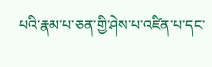པའི་རྣམ་པ་ཅན་གྱི་ཤེས་པ་འཛིན་པ་དང་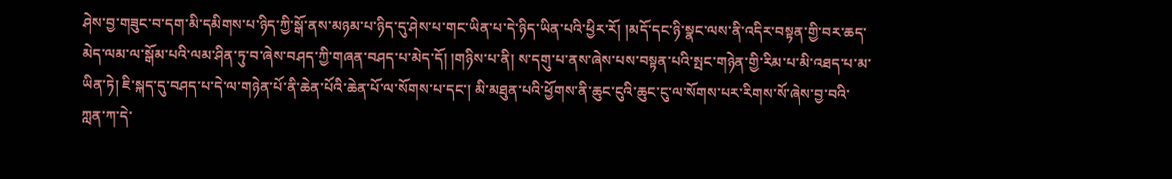ཤེས་བྱ་གཟུང་བ་དག་མི་དམིགས་པ་ཉིད་ཀྱི་སྒོ་ནས་མཉམ་པ་ཉིད་དུ་ཤེས་པ་གང་ཡིན་པ་དེ་ཉིད་ཡིན་པའི་ཕྱིར་རོ། །མདོ་དང་ཉི་སྣང་ལས་ནི་འདིར་བསྟན་གྱི་བར་ཆད་མེད་ལམ་ལ་སྒོམ་པའི་ལམ་ཤིན་ཏུ་བ་ཞེས་བཤད་ཀྱི་གཞན་བཤད་པ་མེད་དོ། །གཉིས་པ་ནི། ས་དགུ་པ་ནས་ཞེས་པས་བསྟན་པའི་སྤང་གཉེན་གྱི་རིམ་པ་མི་འཐད་པ་མ་ཡིན་ཏེ། ཇི་སྐད་དུ་བཤད་པ་དེ་ལ་གཉེན་པོ་ནི་ཆེན་པོའི་ཆེན་པོ་ལ་སོགས་པ་དང་། མི་མཐུན་པའི་ཕྱོགས་ནི་ཆུང་ངུའི་ཆུང་ངུ་ལ་སོགས་པར་རིགས་སོ་ཞེས་བྱ་བའི་ཀླན་ཀ་དེ་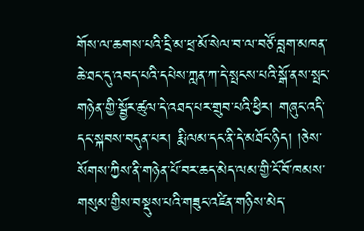གོས་ལ་ཆགས་པའི་དྲི་མ་ཕྲ་མོ་སེལ་བ་ལ་བཙོ་བླག་མཁན་ཆེ་ཐང་དུ་འབད་པའི་དཔེས་ཀླན་ཀ་དེ་སྤངས་པའི་སྒོ་ནས་སྤང་གཉེན་གྱི་སྦྱོར་ཚུལ་དེ་འཐད་པར་གྲུབ་པའི་ཕྱིར། གཞུང་འདི་དང་སྐབས་བདུན་པར། རྨི་ལམ་དང་ནི་དེ་མཐོང་ཉིད། །ཅེས་སོགས་ཀྱིས་ནི་གཉེན་པོ་བར་ཆད་མེད་ལམ་གྱི་ངོ་བོ་ཁམས་གསུམ་གྱིས་བསྡུས་པའི་གཟུང་འཛིན་གཉིས་མེད་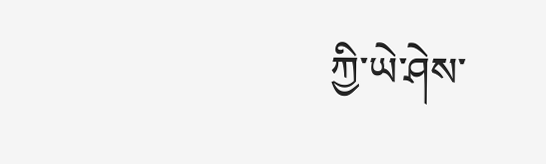ཀྱི་ཡེ་ཤེས་